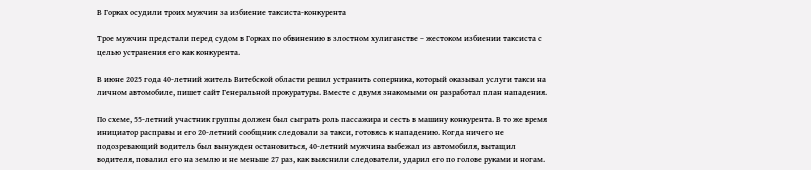В Горках осудили троих мужчин за избиение таксиста-конкурента

Трое мужчин предстали перед судом в Горках по обвинению в злостном хулиганстве – жестоком избиении таксиста с целью устранения его как конкурента.

В июне 2025 года 40-летний житель Витебской области решил устранить соперника, который оказывал услуги такси на личном автомобиле, пишет сайт Генеральной прокуратуры. Вместе с двумя знакомыми он разработал план нападения.

По схеме, 55-летний участник группы должен был сыграть роль пассажира и сесть в машину конкурента. В то же время инициатор расправы и его 20-летний сообщник следовали за такси, готовясь к нападению. Когда ничего не подозревающий водитель был вынужден остановиться, 40-летний мужчина выбежал из автомобиля, вытащил водителя, повалил его на землю и не меньше 27 раз, как выяснили следователи, ударил его по голове руками и ногам.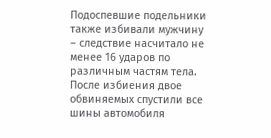Подоспевшие подельники также избивали мужчину – следствие насчитало не менее 16 ударов по различным частям тела. После избиения двое обвиняемых спустили все шины автомобиля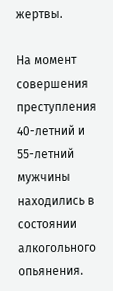жертвы.

На момент совершения преступления 40-летний и 55-летний мужчины находились в состоянии алкогольного опьянения.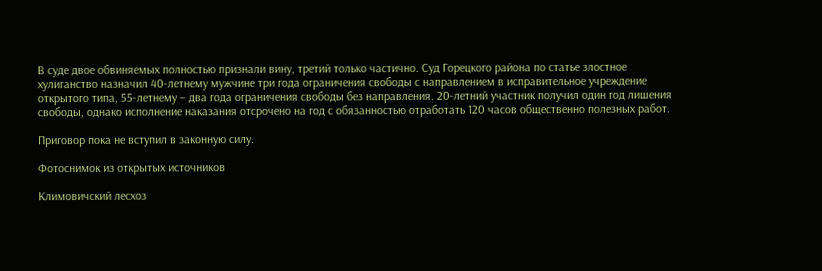В суде двое обвиняемых полностью признали вину, третий только частично. Суд Горецкого района по статье злостное хулиганство назначил 40-летнему мужчине три года ограничения свободы с направлением в исправительное учреждение открытого типа, 55-летнему – два года ограничения свободы без направления. 20-летний участник получил один год лишения свободы, однако исполнение наказания отсрочено на год с обязанностью отработать 120 часов общественно полезных работ.

Приговор пока не вступил в законную силу.

Фотоснимок из открытых источников

Климовичский лесхоз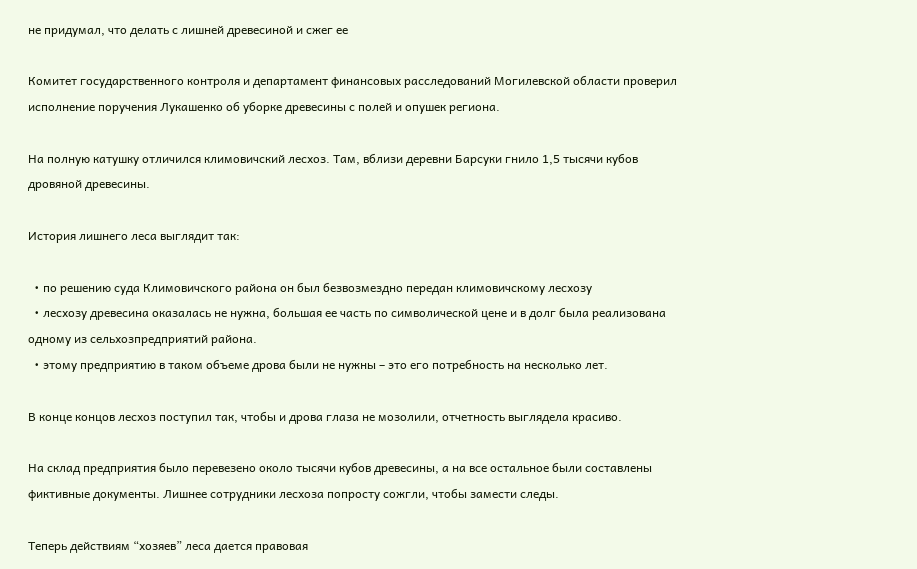не придумал, что делать с лишней древесиной и сжег ее

Комитет государственного контроля и департамент финансовых расследований Могилевской области проверил исполнение поручения Лукашенко об уборке древесины с полей и опушек региона.

На полную катушку отличился климовичский лесхоз. Там, вблизи деревни Барсуки гнило 1,5 тысячи кубов дровяной древесины.

История лишнего леса выглядит так:

  • по решению суда Климовичского района он был безвозмездно передан климовичскому лесхозу
  • лесхозу древесина оказалась не нужна, большая ее часть по символической цене и в долг была реализована одному из сельхозпредприятий района.
  • этому предприятию в таком объеме дрова были не нужны – это его потребность на несколько лет.

В конце концов лесхоз поступил так, чтобы и дрова глаза не мозолили, отчетность выглядела красиво.

На склад предприятия было перевезено около тысячи кубов древесины, а на все остальное были составлены фиктивные документы. Лишнее сотрудники лесхоза попросту сожгли, чтобы замести следы.

Теперь действиям “хозяев” леса дается правовая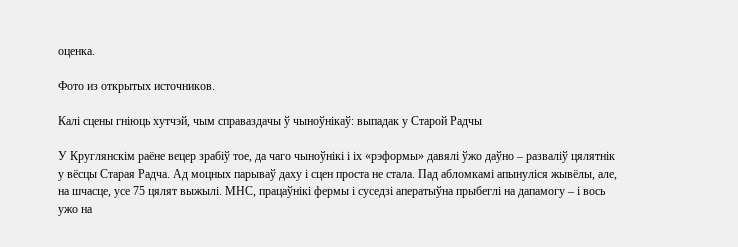оценка.

Фото из открытых источников.

Калі сцены гніюць хутчэй, чым справаздачы ў чыноўнікаў: выпадак у Старой Радчы

У Круглянскім раёне вецер зрабіў тое, да чаго чыноўнікі і іх «рэформы» давялі ўжо даўно – разваліў цялятнік у вёсцы Старая Радча. Ад моцных парываў даху і сцен проста не стала. Пад абломкамі апынуліся жывёлы, але, на шчасце, усе 75 цялят выжылі. МНС, працаўнікі фермы і суседзі аператыўна прыбеглі на дапамогу – і вось ужо на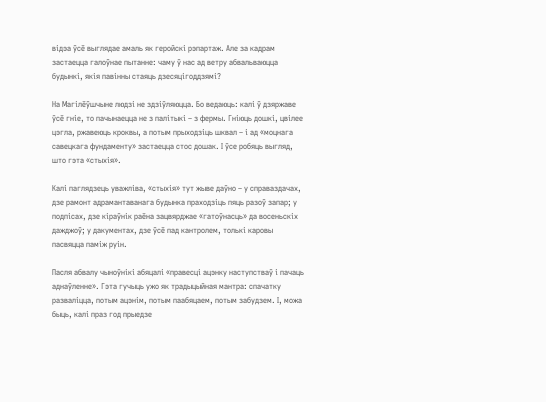відэа ўсё выглядае амаль як геройскі рэпартаж. Але за кадрам застаецца галоўнае пытанне: чаму ў нас ад ветру абвальваюцца будынкі, якія павінны стаяць дзесяцігоддзямі?

На Магілёўшчыне людзі не здзіўляюцца. Бо ведаюць: калі ў дзяржаве ўсё гніе, то пачынаецца не з палітыкі – з фермы. Гніюць дошкі, цвілее цэгла, ржавеюць кроквы, а потым прыходзіць шквал – і ад «моцнага савецкага фундаменту» застаецца стос дошак. І ўсе робяць выгляд, што гэта «стыхія».

Калі паглядзець уважліва, «стыхія» тут жыве даўно – у справаздачах, дзе рамонт адрамантаванага будынка праходзіць пяць разоў запар; у подпісах, дзе кіраўнік раёна зацвярджае «гатоўнасць» да восеньскіх дажджоў; у дакументах, дзе ўсё пад кантролем, толькі каровы пасвяцца паміж руін.

Пасля абвалу чыноўнікі абяцалі «правесці ацэнку наступстваў і пачаць аднаўленне». Гэта гучыць ужо як традыцыйная мантра: спачатку разваліцца, потым ацэнім, потым паабяцаем, потым забудзем. І, можа быць, калі праз год прыедзе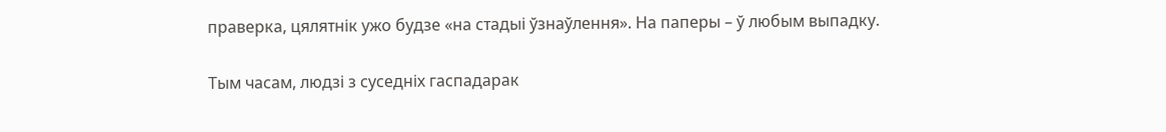праверка, цялятнік ужо будзе «на стадыі ўзнаўлення». На паперы – ў любым выпадку.

Тым часам, людзі з суседніх гаспадарак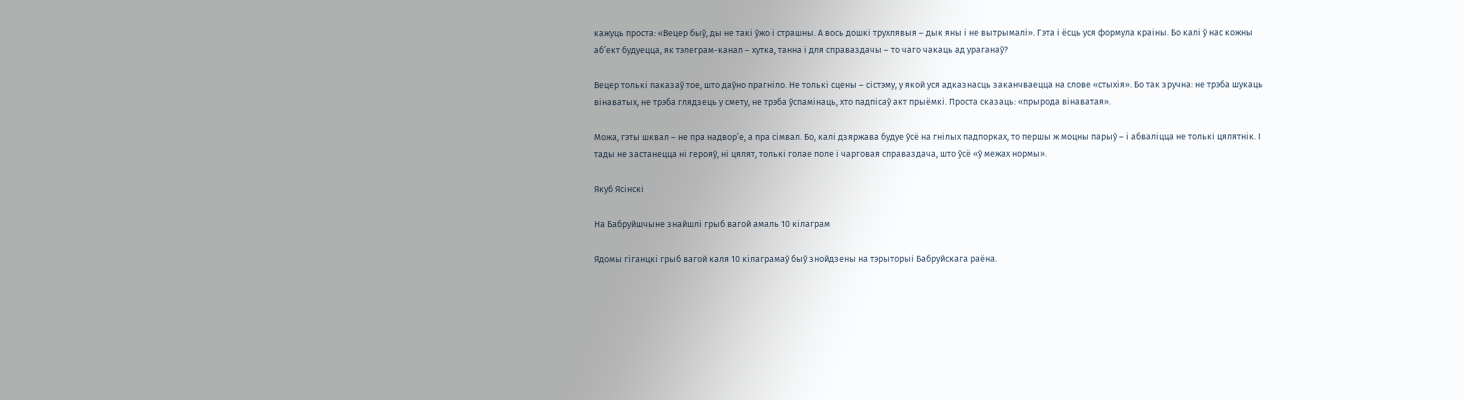кажуць проста: «Вецер быў, ды не такі ўжо і страшны. А вось дошкі трухлявыя – дык яны і не вытрымалі». Гэта і ёсць уся формула краіны. Бо калі ў нас кожны аб’ект будуецца, як тэлеграм-канал – хутка, танна і для справаздачы – то чаго чакаць ад ураганаў?

Вецер толькі паказаў тое, што даўно прагніло. Не толькі сцены – сістэму, у якой уся адказнасць заканчваецца на слове «стыхія». Бо так зручна: не трэба шукаць вінаватых, не трэба глядзець у смету, не трэба ўспамінаць, хто падпісаў акт прыёмкі. Проста сказаць: «прырода вінаватая».

Можа, гэты шквал – не пра надвор’е, а пра сімвал. Бо, калі дзяржава будуе ўсё на гнілых падпорках, то першы ж моцны парыў – і абваліцца не толькі цялятнік. І тады не застанецца ні герояў, ні цялят, толькі голае поле і чарговая справаздача, што ўсё «ў межах нормы».

Якуб Ясінскі

На Бабруйшчыне знайшлі грыб вагой амаль 10 кілаграм

Ядомы гіганцкі грыб вагой каля 10 кілаграмаў быў знойдзены на тэрыторыі Бабруйскага раёна.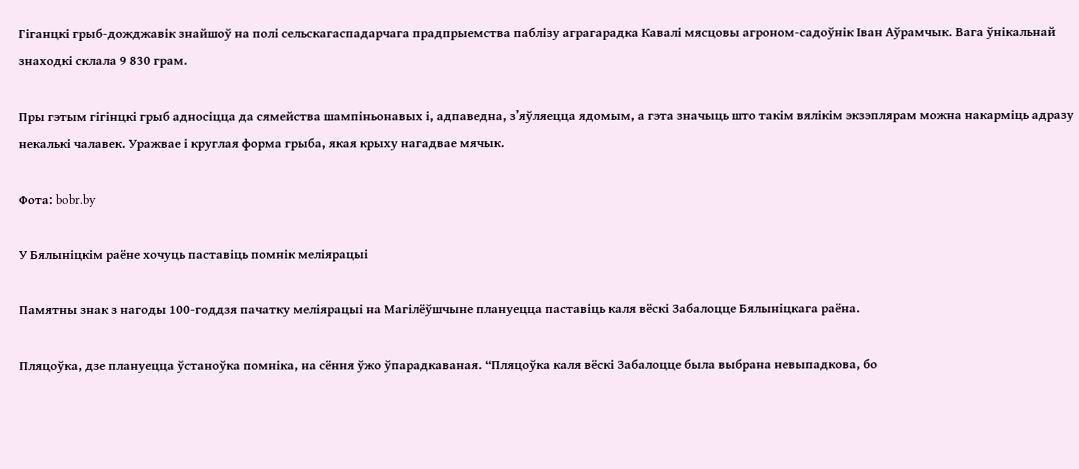Гіганцкі грыб-дожджавік знайшоў на полі сельскагаспадарчага прадпрыемства паблізу аграгарадка Кавалі мясцовы агроном-садоўнік Іван Аўрамчык. Вага ўнікальнай знаходкі склала 9 830 грам.

Пры гэтым гігінцкі грыб адносіцца да сямейства шампіньонавых і, адпаведна, з’яўляецца ядомым, а гэта значыць што такім вялікім экзэплярам можна накарміць адразу некалькі чалавек. Уражвае і круглая форма грыба, якая крыху нагадвае мячык.

Фота: bobr.by

У Бялыніцкім раёне хочуць паставіць помнік меліярацыі

Памятны знак з нагоды 100-годдзя пачатку меліярацыі на Магілёўшчыне плануецца паставіць каля вёскі Забалоцце Бялыніцкага раёна.

Пляцоўка, дзе плануецца ўстаноўка помніка, на сёння ўжо ўпарадкаваная. “Пляцоўка каля вёскі Забалоцце была выбрана невыпадкова, бо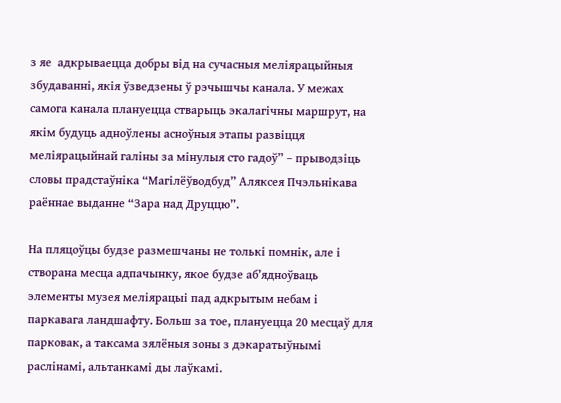з яе  адкрываецца добры від на сучасныя меліярацыйныя збудаванні, якія ўзведзены ў рэчышчы канала. У межах самога канала плануецца стварыць экалагічны маршрут, на якім будуць адноўлены асноўныя этапы развіцця меліярацыйнай галіны за мінулыя сто гадоў” – прыводзіць словы прадстаўніка “Магілёўводбуд” Аляксея Пчэльнікава раённае выданне “Зара над Друццю”.

На пляцоўцы будзе размешчаны не толькі помнік, але і створана месца адпачынку, якое будзе аб’ядноўваць элементы музея меліярацыі пад адкрытым небам і паркавага ландшафту. Больш за тое, плануецца 20 месцаў для парковак, а таксама зялёныя зоны з дэкаратыўнымі раслінамі, альтанкамі ды лаўкамі.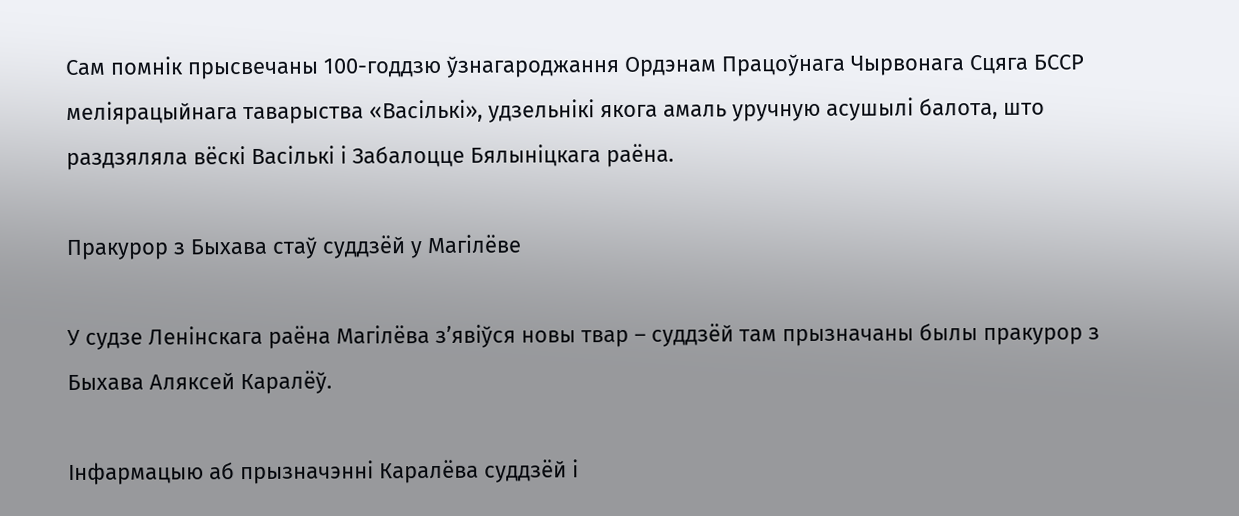Сам помнік прысвечаны 100-годдзю ўзнагароджання Ордэнам Працоўнага Чырвонага Сцяга БССР меліярацыйнага таварыства «Васількі», удзельнікі якога амаль уручную асушылі балота, што раздзяляла вёскі Васількі і Забалоцце Бялыніцкага раёна.

Пракурор з Быхава стаў суддзёй у Магілёве

У судзе Ленінскага раёна Магілёва з’явіўся новы твар – суддзёй там прызначаны былы пракурор з Быхава Аляксей Каралёў.

Інфармацыю аб прызначэнні Каралёва суддзёй і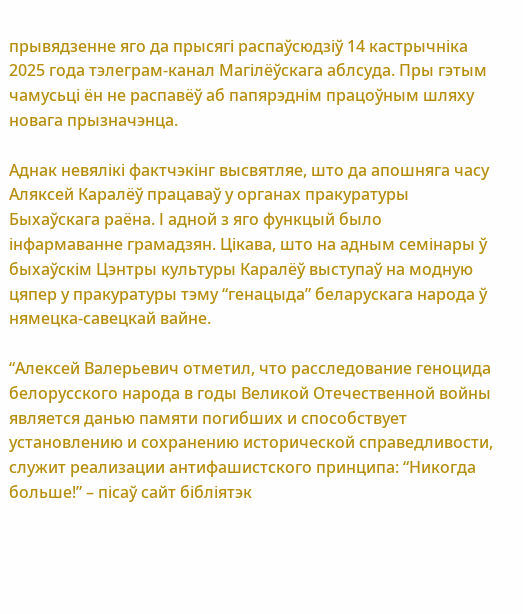прывядзенне яго да прысягі распаўсюдзіў 14 кастрычніка 2025 года тэлеграм-канал Магілёўскага аблсуда. Пры гэтым чамусьці ён не распавёў аб папярэднім працоўным шляху новага прызначэнца.

Аднак невялікі фактчэкінг высвятляе, што да апошняга часу Аляксей Каралёў працаваў у органах пракуратуры Быхаўскага раёна. І адной з яго функцый было інфармаванне грамадзян. Цікава, што на адным семінары ў быхаўскім Цэнтры культуры Каралёў выступаў на модную цяпер у пракуратуры тэму “генацыда” беларускага народа ў нямецка-савецкай вайне.

“Алексей Валерьевич отметил, что расследование геноцида белорусского народа в годы Великой Отечественной войны является данью памяти погибших и способствует установлению и сохранению исторической справедливости, служит реализации антифашистского принципа: “Никогда больше!” – пісаў сайт бібліятэк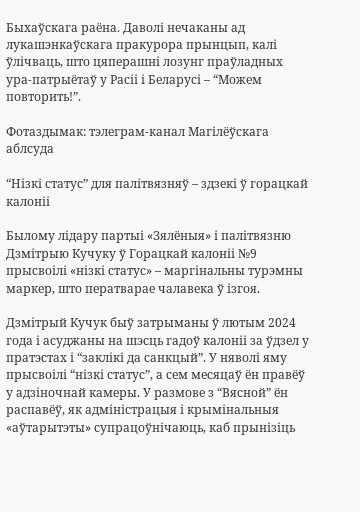Быхаўскага раёна. Даволі нечаканы ад лукашэнкаўскага пракурора прынцып, калі ўлічваць, што цяперашні лозунг праўладных ура-патрыётаў у Расіі і Беларусі – “Можем повторить!”.

Фотаздымак: тэлеграм-канал Магілёўскага аблсуда

“Нізкі статус” для палітвязняў – здзекі ў горацкай калоніі

Былому лідару партыі «Зялёныя» і палітвязню Дзмітрыю Кучуку ў Горацкай калоніі №9 прысвоілі «нізкі статус» – маргінальны турэмны маркер, што ператварае чалавека ў ізгоя.

Дзмітрый Кучук быў затрыманы ў лютым 2024 года і асуджаны на шэсць гадоў калоніі за ўдзел у пратэстах і “заклікі да санкцый”. У няволі яму прысвоілі “нізкі статус”, а сем месяцаў ён правёў у адзіночнай камеры. У размове з “Вясной” ён распавёў, як адміністрацыя і крымінальныя «аўтарытэты» супрацоўнічаюць, каб прынізіць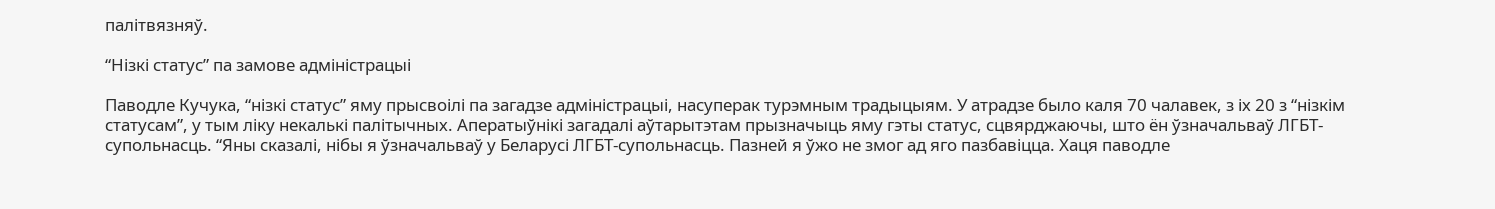палітвязняў.

“Нізкі статус” па замове адміністрацыі

Паводле Кучука, “нізкі статус” яму прысвоілі па загадзе адміністрацыі, насуперак турэмным традыцыям. У атрадзе было каля 70 чалавек, з іх 20 з “нізкім статусам”, у тым ліку некалькі палітычных. Аператыўнікі загадалі аўтарытэтам прызначыць яму гэты статус, сцвярджаючы, што ён ўзначальваў ЛГБТ-супольнасць. “Яны сказалі, нібы я ўзначальваў у Беларусі ЛГБТ-супольнасць. Пазней я ўжо не змог ад яго пазбавіцца. Хаця паводле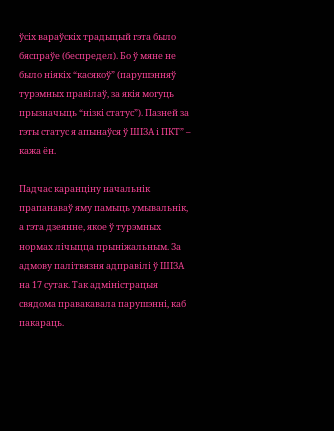ўсіх вараўскіх традыцый гэта было бяспраўе (беспредел). Бо ў мяне не было ніякіх “касякоў” (парушэнняў турэмных правілаў, за якія могуць прызначыць “нізкі статус”). Пазней за гэты статус я апынаўся ў ШІЗА і ПКТ” – кажа ён.

Падчас каранціну начальнік прапанаваў яму памыць умывальнік, а гэта дзеянне, якое ў турэмных нормах лічыцца прыніжальным. За адмову палітвязня адправілі ў ШІЗА на 17 сутак. Так адміністрацыя свядома правакавала парушэнні, каб пакараць.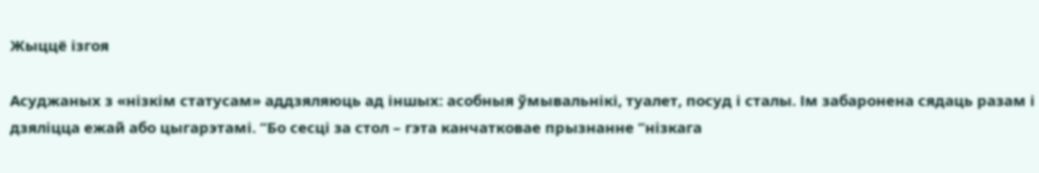Жыццё ізгоя

Асуджаных з «нізкім статусам» аддзяляюць ад іншых: асобныя ўмывальнікі, туалет, посуд і сталы. Ім забаронена сядаць разам і дзяліцца ежай або цыгарэтамі. “Бо сесці за стол – гэта канчатковае прызнанне “нізкага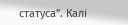статуса”. Калі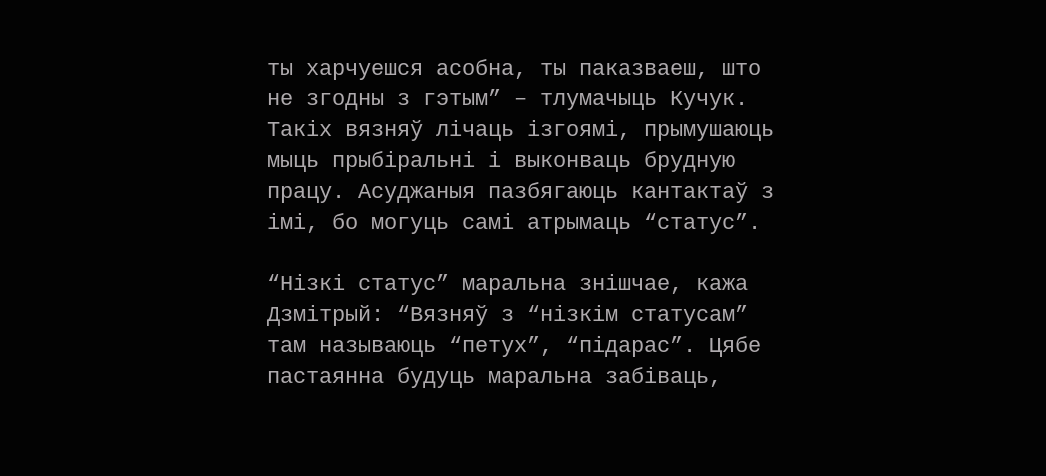ты харчуешся асобна, ты паказваеш, што не згодны з гэтым” – тлумачыць Кучук. Такіх вязняў лічаць ізгоямі, прымушаюць мыць прыбіральні і выконваць брудную працу. Асуджаныя пазбягаюць кантактаў з імі, бо могуць самі атрымаць “статус”.

“Нізкі статус” маральна знішчае, кажа Дзмітрый: “Вязняў з “нізкім статусам” там называюць “петух”, “підарас”. Цябе пастаянна будуць маральна забіваць,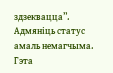здзеквацца”. Адмяніць статус амаль немагчыма. Гэта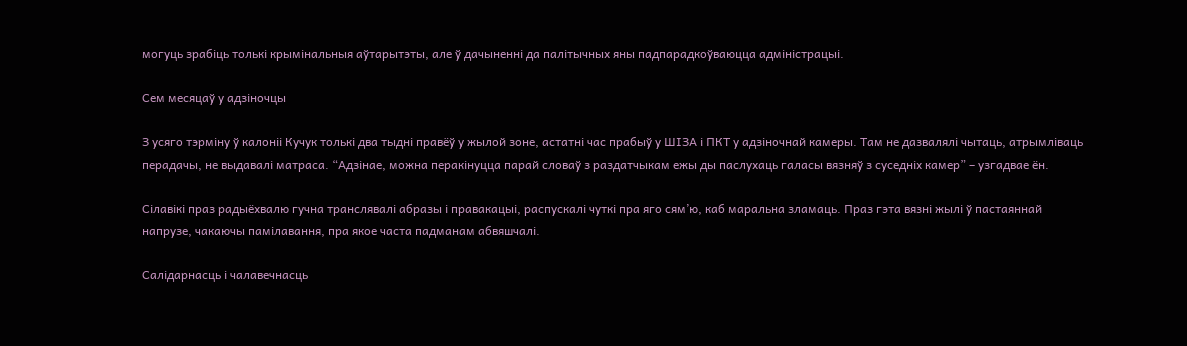могуць зрабіць толькі крымінальныя аўтарытэты, але ў дачыненні да палітычных яны падпарадкоўваюцца адміністрацыі.

Сем месяцаў у адзіночцы

З усяго тэрміну ў калоніі Кучук толькі два тыдні правёў у жылой зоне, астатні час прабыў у ШІЗА і ПКТ у адзіночнай камеры. Там не дазвалялі чытаць, атрымліваць перадачы, не выдавалі матраса. “Адзінае, можна перакінуцца парай словаў з раздатчыкам ежы ды паслухаць галасы вязняў з суседніх камер” – узгадвае ён.

Сілавікі праз радыёхвалю гучна транслявалі абразы і правакацыі, распускалі чуткі пра яго сям’ю, каб маральна зламаць. Праз гэта вязні жылі ў пастаяннай напрузе, чакаючы памілавання, пра якое часта падманам абвяшчалі.

Салідарнасць і чалавечнасць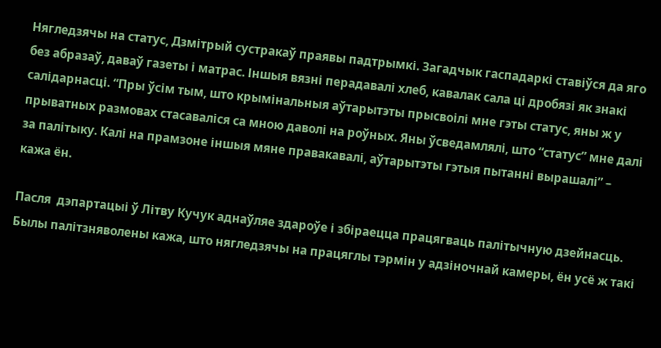Нягледзячы на статус, Дзмітрый сустракаў праявы падтрымкі. Загадчык гаспадаркі ставіўся да яго без абразаў, даваў газеты і матрас. Іншыя вязні перадавалі хлеб, кавалак сала ці дробязі як знакі салідарнасці. “Пры ўсім тым, што крымінальныя аўтарытэты прысвоілі мне гэты статус, яны ж у прыватных размовах стасаваліся са мною даволі на роўных. Яны ўсведамлялі, што “статус” мне далі за палітыку. Калі на прамзоне іншыя мяне правакавалі, аўтарытэты гэтыя пытанні вырашалі” – кажа ён.

Пасля  дэпартацыі ў Літву Кучук аднаўляе здароўе і збіраецца працягваць палітычную дзейнасць. Былы палітзняволены кажа, што нягледзячы на працяглы тэрмін у адзіночнай камеры, ён усё ж такі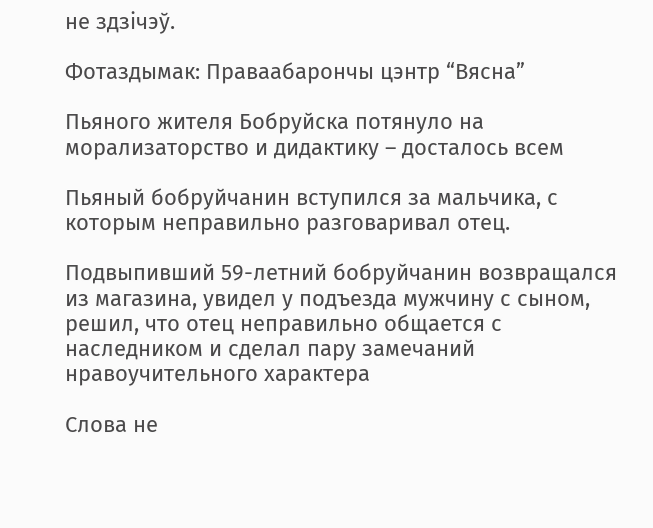не здзічэў.

Фотаздымак: Праваабарончы цэнтр “Вясна”

Пьяного жителя Бобруйска потянуло на морализаторство и дидактику – досталось всем

Пьяный бобруйчанин вступился за мальчика, с которым неправильно разговаривал отец.

Подвыпивший 59-летний бобруйчанин возвращался из магазина, увидел у подъезда мужчину с сыном, решил, что отец неправильно общается с наследником и сделал пару замечаний нравоучительного характера

Слова не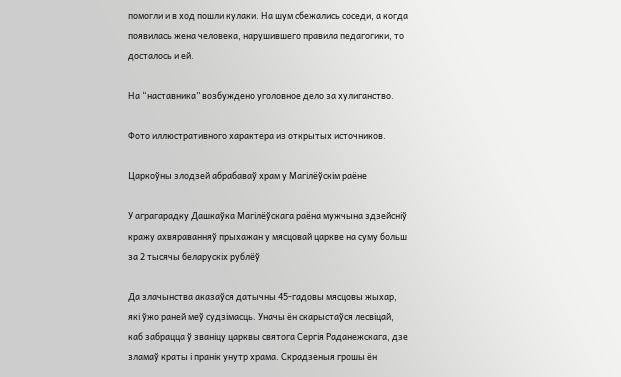помогли и в ход пошли кулаки. На шум сбежались соседи, а когда появилась жена человека, нарушившего правила педагогики, то досталось и ей.

На “наставника” возбуждено уголовное дело за хулиганство.

Фото иллюстративного характера из открытых источников.

Царкоўны злодзей абрабаваў храм у Магілёўскім раёне

У аграгарадку Дашкаўка Магілёўскага раёна мужчына здзейсніў кражу ахвяраванняў прыхажан у мясцовай царкве на суму больш за 2 тысячы беларускіх рублёў

Да злачынства аказаўся датычны 45-гадовы мясцовы жыхар, які ўжо раней меў судзімасць. Уначы ён скарыстаўся лесвіцай, каб забрацца ў званіцу царквы святога Сергія Раданежскага, дзе зламаў краты і пранік унутр храма. Скрадзеныя грошы ён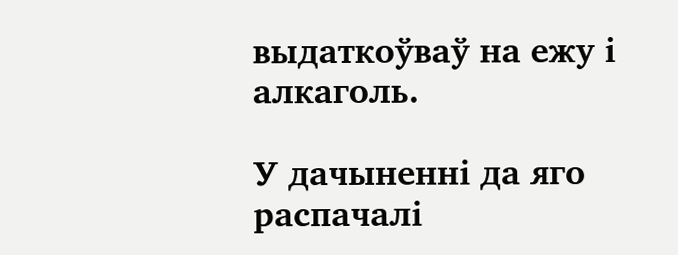выдаткоўваў на ежу і алкаголь.

У дачыненні да яго распачалі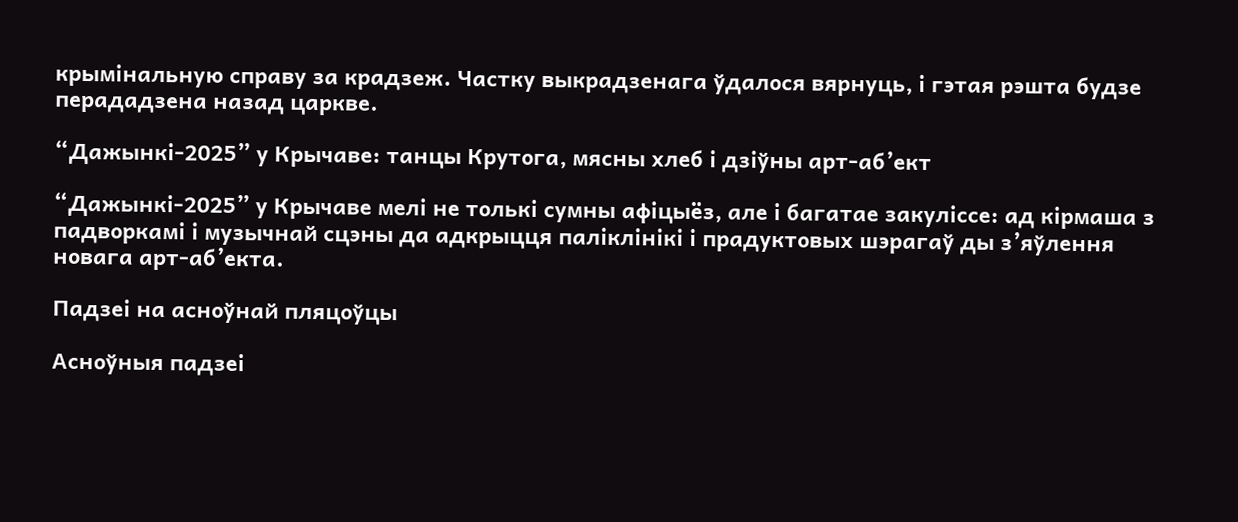крымінальную справу за крадзеж. Частку выкрадзенага ўдалося вярнуць, і гэтая рэшта будзе перададзена назад царкве.

“Дажынкі-2025” у Крычаве: танцы Крутога, мясны хлеб і дзіўны арт-аб’ект

“Дажынкі-2025” у Крычаве мелі не толькі сумны афіцыёз, але і багатае закуліссе: ад кірмаша з падворкамі і музычнай сцэны да адкрыцця паліклінікі і прадуктовых шэрагаў ды з’яўлення новага арт-аб’екта.

Падзеі на асноўнай пляцоўцы

Асноўныя падзеі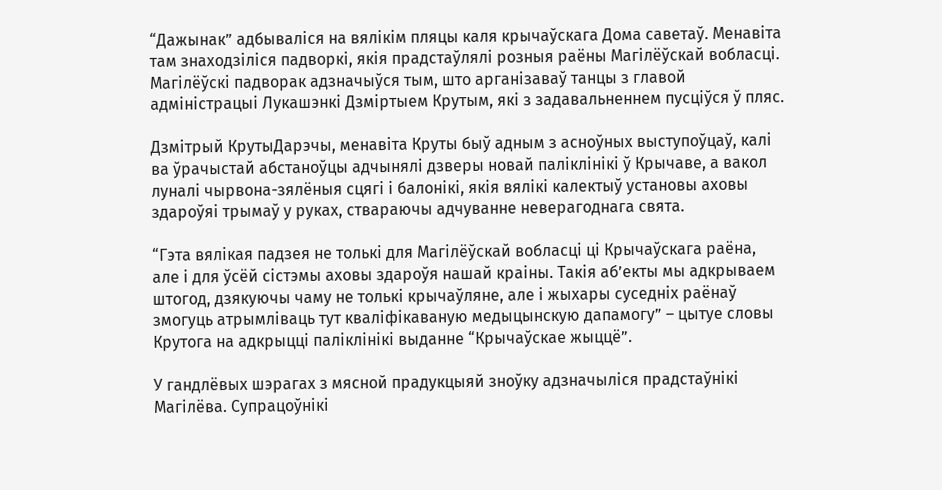“Дажынак” адбываліся на вялікім пляцы каля крычаўскага Дома саветаў. Менавіта там знаходзіліся падворкі, якія прадстаўлялі розныя раёны Магілёўскай вобласці. Магілёўскі падворак адзначыўся тым, што арганізаваў танцы з главой адміністрацыі Лукашэнкі Дзміртыем Крутым, які з задавальненнем пусціўся ў пляс.

Дзмітрый КрутыДарэчы, менавіта Круты быў адным з асноўных выступоўцаў, калі ва ўрачыстай абстаноўцы адчынялі дзверы новай паліклінікі ў Крычаве, а вакол луналі чырвона-зялёныя сцягі і балонікі, якія вялікі калектыў установы аховы здароўяі трымаў у руках, ствараючы адчуванне неверагоднага свята.

“Гэта вялікая падзея не толькі для Магілёўскай вобласці ці Крычаўскага раёна, але і для ўсёй сістэмы аховы здароўя нашай краіны. Такія аб’екты мы адкрываем штогод, дзякуючы чаму не толькі крычаўляне, але і жыхары суседніх раёнаў змогуць атрымліваць тут кваліфікаваную медыцынскую дапамогу” – цытуе словы Крутога на адкрыцці паліклінікі выданне “Крычаўскае жыццё”.

У гандлёвых шэрагах з мясной прадукцыяй зноўку адзначыліся прадстаўнікі Магілёва. Супрацоўнікі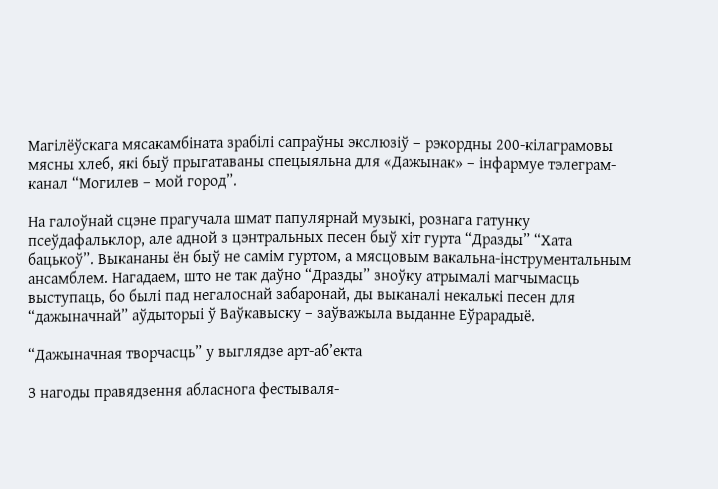Магілёўскага мясакамбіната зрабілі сапраўны экслюзіў – рэкордны 200-кілаграмовы мясны хлеб, які быў прыгатаваны спецыяльна для «Дажынак» – інфармуе тэлеграм-канал “Могилев – мой город”.

На галоўнай сцэне прагучала шмат папулярнай музыкі, рознага гатунку псеўдафальклор, але адной з цэнтральных песен быў хіт гурта “Дразды” “Хата бацькоў”. Выкананы ён быў не самім гуртом, а мясцовым вакальна-інструментальным ансамблем. Нагадаем, што не так даўно “Дразды” зноўку атрымалі магчымасць выступаць, бо былі пад негалоснай забаронай, ды выканалі некалькі песен для “дажыначнай” аўдыторыі ў Ваўкавыску – заўважыла выданне Еўрарадыё.

“Дажыначная творчасць” у выглядзе арт-аб’екта

З нагоды правядзення абласнога фестываля-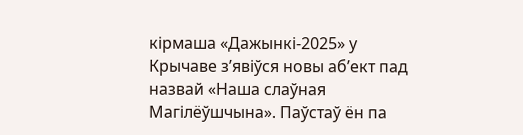кірмаша «Дажынкі-2025» у Крычаве з’явіўся новы аб’ект пад назвай «Наша слаўная Магілёўшчына». Паўстаў ён па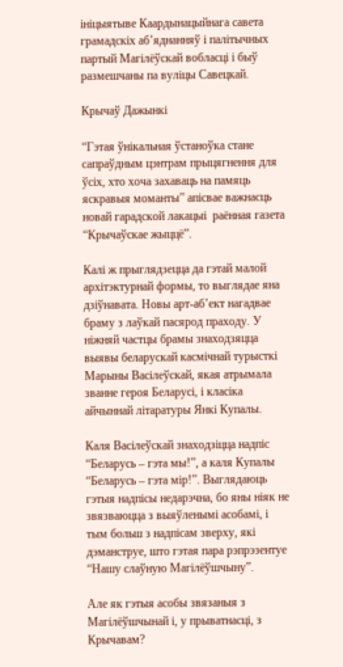ініцыятыве Каардынацыйнага савета грамадскіх аб’яднанняў і палітычных партый Магілёўскай вобласці і быў размешчаны па вуліцы Савецкай.

Крычаў Дажынкі

“Гэтая ўнікальная ўстаноўка стане сапраўдным цэнтрам прыцягнення для ўсіх, хто хоча захаваць на памяць яскравыя моманты” апісвае важнасць новай гарадской лакацыі  раённая газета “Крычаўскае жыццё”.

Калі ж прыглядзецца да гэтай малой архітэктурнай формы, то выглядае яна дзіўнавата. Новы арт-аб’ект нагадвае браму з лаўкай пасярод праходу. У ніжняй частцы брамы знаходзяцца выявы беларускай касмічнай турысткі Марыны Васілеўскай, якая атрымала званне героя Беларусі, і класіка айчыннай літаратуры Янкі Купалы.

Каля Васілеўскай знаходзіцца надпіс “Беларусь – гэта мы!”, а каля Купалы “Беларусь – гэта мір!”. Выглядаюць гэтыя надпісы недарэчна, бо яны ніяк не звязваюцца з выяўленымі асобамі, і тым больш з надпісам зверху, які дэманструе, што гэтая пара рэпрэзентуе “Нашу слаўную Магілёўшчыну”.

Але як гэтыя асобы звязаныя з Магілёўшчынай і, у прыватнасці, з Крычавам?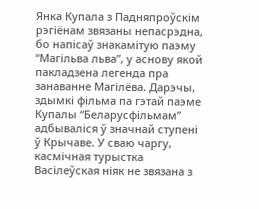Янка Купала з Падняпроўскім рэгіёнам звязаны непасрэдна, бо напісаў знакамітую паэму “Магільва льва”, у аснову якой пакладзена легенда пра занаванне Магілёва. Дарэчы, здымкі фільма па гэтай паэме Купалы “Беларусфільмам” адбываліся ў значнай ступені ў Крычаве. У сваю чаргу, касмічная турыстка Васілеўская ніяк не звязана з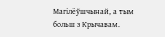Магілёўшчынай, а тым больш з Крычавам.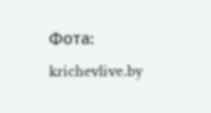Фота: krichevlive.by